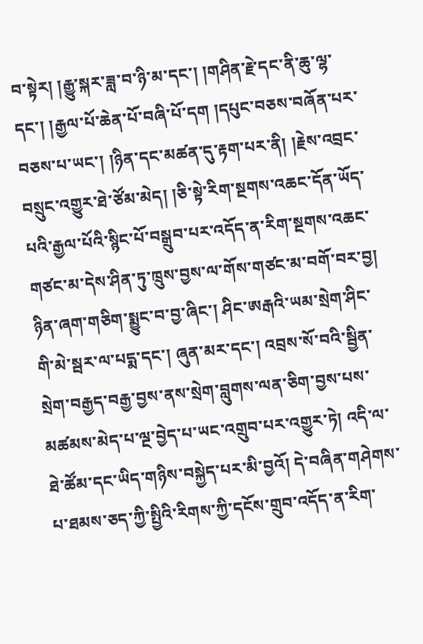བ་སྟེར། །རྒྱུ་སྐར་ཟླ་བ་ཉི་མ་དང་། །གཤིན་རྗེ་དང་ནི་ཆུ་ལྷ་དང་། །རྒྱལ་པོ་ཆེན་པོ་བཞི་པོ་དག །དཔུང་བཅས་བཞོན་པར་བཅས་པ་ཡང་། །ཉིན་དང་མཚན་དུ་རྟག་པར་ནི། །རྗེས་འབྲང་བསྲུང་འགྱུར་ཐེ་ཙོམ་མེད། །ཅི་སྟེ་རིག་སྔགས་འཆང་དོན་ཡོད་པའི་རྒྱལ་པོའི་སྙིང་པོ་བསྒྲུབ་པར་འདོད་ན་རིག་སྔགས་འཆང་གཙང་མ་དེས་ཤིན་ཏུ་ཁྲུས་བྱས་ལ་གོས་གཙང་མ་བགོ་བར་བྱ། ཉིན་ཞག་གཅིག་སྨྱུང་བ་བྱ་ཞིང་། ཤིང་ཨརྒའི་ཡམ་སྲེག་ཤིང་གི་མེ་སྦར་ལ་པདྨ་དང་། ཞུན་མར་དང་། འབྲས་སོ་བའི་སྦྱིན་སྲེག་བརྒྱད་བརྒྱ་བྱས་ནས་སྲེག་བླུགས་ལན་ཅིག་བྱས་པས་མཚམས་མེད་པ་ལྔ་བྱེད་པ་ཡང་འགྲུབ་པར་འགྱུར་ཏེ། འདི་ལ་ཐེ་ཚོམ་དང་ཡིད་གཉིས་བསྐྱེད་པར་མི་བྱའོ། དེ་བཞིན་གཤེགས་པ་ཐམས་ཅད་ཀྱི་སྤྱིའི་རིགས་ཀྱི་དངོས་གྲུབ་འདོད་ན་རིག་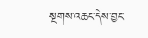སྔགས་འཆང་དེས་བྱང་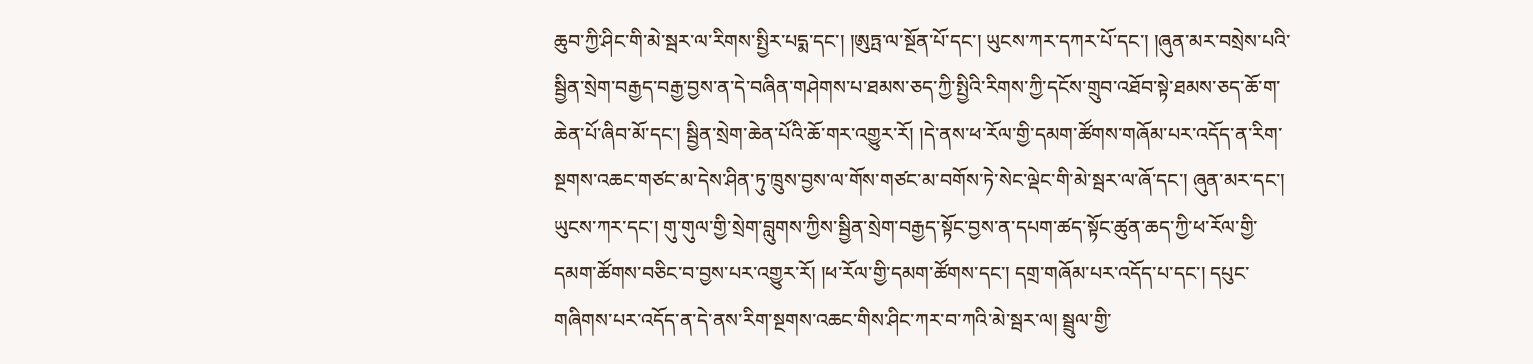ཆུབ་ཀྱི་ཤིང་གི་མེ་སྦར་ལ་རིགས་སྤྱིར་པདྨ་དང་། །ཨུཏྤ་ལ་སྔོན་པོ་དང་། ཡུངས་ཀར་དཀར་པོ་དང་། །ཞུན་མར་བསྲེས་པའི་སྦྱིན་སྲེག་བརྒྱད་བརྒྱ་བྱས་ན་དེ་བཞིན་གཤེགས་པ་ཐམས་ཅད་ཀྱི་སྤྱིའི་རིགས་ཀྱི་དངོས་གྲུབ་འཐོབ་སྟེ་ཐམས་ཅད་ཆོ་ག་ཆེན་པོ་ཞིབ་མོ་དང་། སྦྱིན་སྲེག་ཆེན་པོའི་ཆོ་གར་འགྱུར་རོ། །དེ་ནས་ཕ་རོལ་གྱི་དམག་ཚོགས་གཞོམ་པར་འདོད་ན་རིག་སྔགས་འཆང་གཙང་མ་དེས་ཤིན་ཏུ་ཁྲུས་བྱས་ལ་གོས་གཙང་མ་བགོས་ཏེ་སེང་ལྡེང་གི་མེ་སྦར་ལ་ཞོ་དང་། ཞུན་མར་དང་། ཡུངས་ཀར་དང་། གུ་གུལ་གྱི་སྲེག་བླུགས་ཀྱིས་སྦྱིན་སྲེག་བརྒྱད་སྟོང་བྱས་ན་དཔག་ཚད་སྟོང་ཚུན་ཆད་ཀྱི་ཕ་རོལ་གྱི་དམག་ཚོགས་བཅིང་བ་བྱས་པར་འགྱུར་རོ། །ཕ་རོལ་གྱི་དམག་ཚོགས་དང་། དགྲ་གཞོམ་པར་འདོད་པ་དང་། དཔུང་གཞིགས་པར་འདོད་ན་དེ་ནས་རིག་སྔགས་འཆང་གིས་ཤིང་ཀར་བ་ཀའི་མེ་སྦར་ལ། སྦྲུལ་གྱི་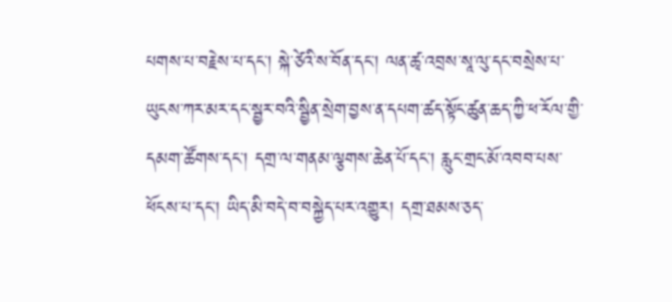པགས་པ་བརྗེས་པ་དང་། སྐེ་ཙེའི་ས་བོན་དང་། ལན་ཚྭ་འབྲས་སཱ་ལུ་དང་བསྲེས་པ་ཡུངས་ཀར་མར་དང་སྦྱར་བའི་སྦྱིན་སྲེག་བྱས་ན་དཔག་ཚད་སྟོང་ཚུན་ཆད་ཀྱི་ཕ་རོལ་གྱི་དམག་ཚོགས་དང་། དགྲ་ལ་གནམ་ལྕགས་ཆེན་པོ་དང་། རླུང་གྲང་མོ་འབབ་པས་ཕོངས་པ་དང་། ཡིད་མི་བདེ་བ་བསྐྱེད་པར་འགྱུར། དགྲ་ཐམས་ཅད་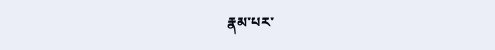རྣམ་པར་